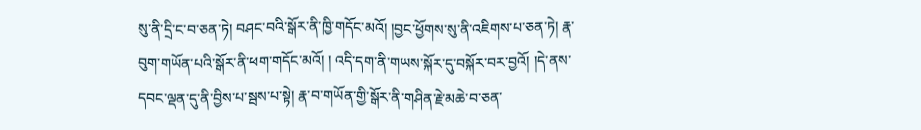སུ་ནི་དྲི་ང་བ་ཅན་ཏེ། བཤང་བའི་སྒོར་ནི་ཁྱི་གདོང་མའོ། །བྱང་ཕྱོགས་སུ་ནི་འཇིགས་པ་ཅན་ཏེ། རྣ་བུག་གཡོན་པའི་སྒོར་ནི་ཕག་གདོང་མའོ། ། འདི་དག་ནི་གཡས་སྐོར་དུ་བསྐོར་བར་བྱའོ། །དེ་ནས་དབང་ལྡན་དུ་ནི་བྱིས་པ་སྦས་པ་སྟེ། རྣ་བ་གཡོན་གྱི་སྒོར་ནི་གཤིན་རྗེ་མཆེ་བ་ཅན་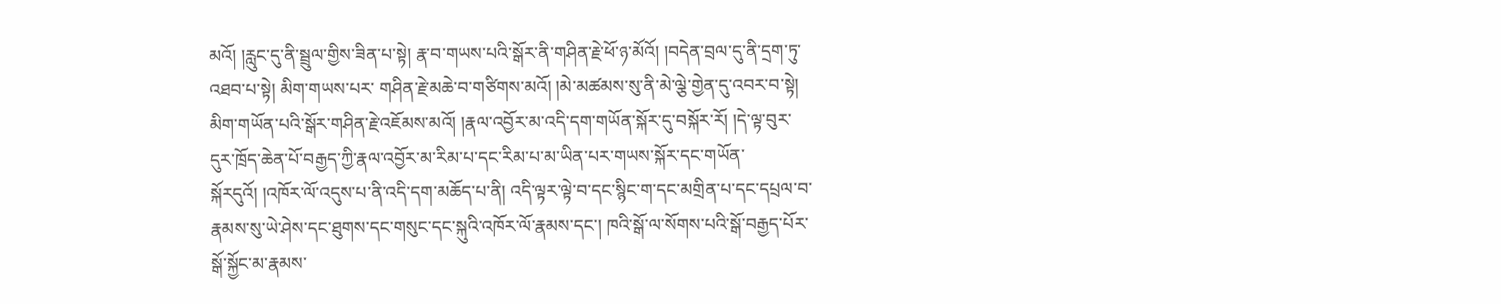མའོ། །རླུང་དུ་ནི་སྦྲུལ་གྱིས་ཟིན་པ་སྟེ། རྣ་བ་གཡས་པའི་སྒོར་ནི་གཤིན་རྗེ་ཕོ་ཉ་མོའོ། །བདེན་བྲལ་དུ་ནི་དྲག་ཏུ་འཐབ་པ་སྟེ། མིག་གཡས་པར་ གཤིན་རྗེ་མཆེ་བ་གཙིགས་མའོ། །མེ་མཚམས་སུ་ནི་མེ་ལྕེ་གྱེན་དུ་འབར་བ་སྟེ། མིག་གཡོན་པའི་སྒོར་གཤིན་རྗེ་འཇོམས་མའོ། །རྣལ་འབྱོར་མ་འདི་དག་གཡོན་སྐོར་དུ་བསྐོར་རོ། །དེ་ལྟ་བུར་དུར་ཁྲོད་ཆེན་པོ་བརྒྱད་ཀྱི་རྣལ་འབྱོར་མ་རིམ་པ་དང་རིམ་པ་མ་ཡིན་པར་གཡས་སྐོར་དང་གཡོན་ སྐོརདུའོ། །འཁོར་ལོ་འདུས་པ་ནི་འདི་དག་མཆོད་པ་ནི། འདི་ལྟར་ལྟེ་བ་དང་སྙིང་ག་དང་མགྲིན་པ་དང་དཔྲལ་བ་རྣམས་སུ་ཡེ་ཤེས་དང་ཐུགས་དང་གསུང་དང་སྐུའི་འཁོར་ལོ་རྣམས་དང་། ཁའི་སྒོ་ལ་སོགས་པའི་སྒོ་བརྒྱད་པོར་སྒོ་སྐྱོང་མ་རྣམས་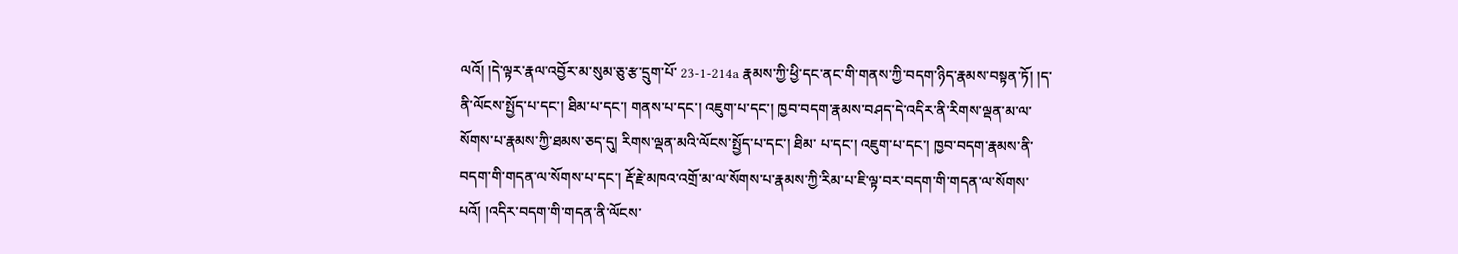ལའོ། །དེ་ལྟར་རྣལ་འབྱོར་མ་སུམ་ཅུ་རྩ་དྲུག་པོ་ 23-1-214a རྣམས་ཀྱི་ཕྱི་དང་ནང་གི་གནས་ཀྱི་བདག་ཉིད་རྣམས་བསྟན་ཏོ། །ད་ནི་ལོངས་སྤྱོད་པ་དང་། ཐིམ་པ་དང་། གནས་པ་དང་། འཇུག་པ་དང་། ཁྱབ་བདག་རྣམས་བཤད་དེ་འདིར་ནི་རིགས་ལྡན་མ་ལ་སོགས་པ་རྣམས་ཀྱི་ཐམས་ཅད་དུ། རིགས་ལྡན་མའི་ལོངས་སྤྱོད་པ་དང་། ཐིམ་ པ་དང་། འཇུག་པ་དང་། ཁྱབ་བདག་རྣམས་ནི་བདག་གི་གདན་ལ་སོགས་པ་དང་། རྡོ་རྗེ་མཁའ་འགྲོ་མ་ལ་སོགས་པ་རྣམས་ཀྱི་རིམ་པ་ཇི་ལྟ་བར་བདག་གི་གདན་ལ་སོགས་པའོ། །འདིར་བདག་གི་གདན་ནི་ལོངས་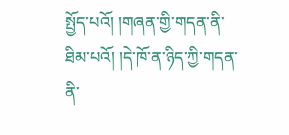སྤྱོད་པའོ། །གཞན་གྱི་གདན་ནི་ཐིམ་པའོ། །དེ་ཁོ་ན་ཉིད་ཀྱི་གདན་ནི་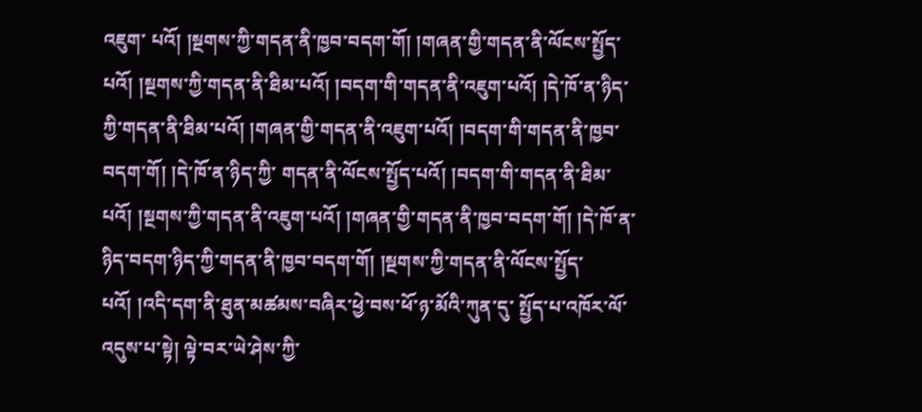འཇུག་ པའོ། །སྔགས་ཀྱི་གདན་ནི་ཁྱབ་བདག་གོ། །གཞན་གྱི་གདན་ནི་ལོངས་སྤྱོད་པའོ། །སྔགས་ཀྱི་གདན་ནི་ཐིམ་པའོ། །བདག་གི་གདན་ནི་འཇུག་པའོ། །དེ་ཁོ་ན་ཉིད་ཀྱི་གདན་ནི་ཐིམ་པའོ། །གཞན་གྱི་གདན་ནི་འཇུག་པའོ། །བདག་གི་གདན་ནི་ཁྱབ་བདག་གོ། །དེ་ཁོ་ན་ཉིད་ཀྱི་ གདན་ནི་ལོངས་སྤྱོད་པའོ། །བདག་གི་གདན་ནི་ཐིམ་པའོ། །སྔགས་ཀྱི་གདན་ནི་འཇུག་པའོ། །གཞན་གྱི་གདན་ནི་ཁྱབ་བདག་གོ། །དེ་ཁོ་ན་ཉིད་བདག་ཉིད་ཀྱི་གདན་ནི་ཁྱབ་བདག་གོ། །སྔགས་ཀྱི་གདན་ནི་ལོངས་སྤྱོད་པའོ། །འདི་དག་ནི་ཐུན་མཚམས་བཞིར་ཕྱེ་བས་ཕོ་ཉ་མོའི་ཀུན་དུ་ སྤྱོད་པ་འཁོར་ལོ་འདུས་པ་སྟེ། ལྟེ་བར་ཡེ་ཤེས་ཀྱི་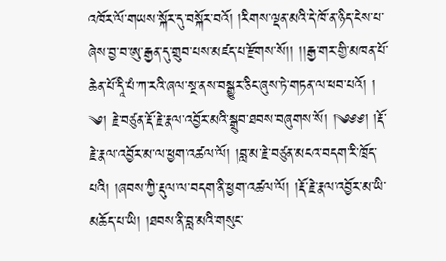འཁོར་ལོ་གཡས་སྐོར་དུ་བསྐོར་བའོ། །རིགས་ལྡན་མའི་དེ་ཁོ་ན་ཉིད་ངེས་པ་ཞེས་བྱ་བ་ཨུ་རྒྱན་དུ་གྲུབ་པས་མཛད་པ་རྫོགས་སོ།། །།རྒྱ་གར་གྱི་མཁན་པོ་ཆེན་པོ་དཱི་པཾ་ཀ་རའི་ཞལ་སྔ་ནས་བསྒྱུར་ཅིང་ཞུས་ཏེ་གཏན་ལ་ཕབ་པའོ། ། ༄། རྗེ་བཙུན་རྡོ་རྗེ་རྣལ་འབྱོར་མའི་སྒྲུབ་ཐབས་བཞུགས་སོ། །༄༅༅། །རྡོ་རྗེ་རྣལ་འབྱོར་མ་ལ་ཕྱག་འཚལ་ལོ། །བླ་མ་རྗེ་བཙུན་མངའ་བདག་རི་ཁྲོད་པའི། །ཞབས་ཀྱི་རྡུལ་ལ་བདག་ནི་ཕྱག་འཚལ་ལོ། །རྡོ་རྗེ་རྣལ་འབྱོར་མ་ཡི་མཆོད་པ་ཡི། །ཐབས་ནི་བླ་མའི་གསུང་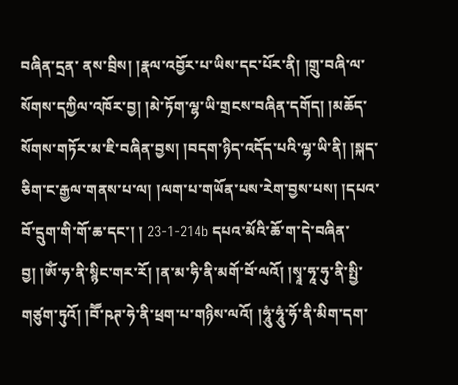བཞིན་དྲན་ ནས་བྲིས། །རྣལ་འབྱོར་པ་ཡིས་དང་པོར་ནི། །གྲུ་བཞི་ལ་སོགས་དཀྱིལ་འཁོར་བྱ། །མེ་ཏོག་ལྷ་ཡི་གྲངས་བཞིན་དགོད། །མཆོད་སོགས་གཏོར་མ་ཇི་བཞིན་བྱས། །བདག་ཉིད་འདོད་པའི་ལྷ་ཡི་ནི། །སྐད་ཅིག་ང་རྒྱལ་གནས་པ་ལ། །ལག་པ་གཡོན་པས་རེག་བྱས་པས། །དཔའ་བོ་དྲུག་གི་གོ་ཆ་དང་། ། 23-1-214b དཔའ་མོའི་ཆོ་ག་དེ་བཞིན་བྱ། །ཨོཾ་ཧ་ནི་སྙིང་གར་རོ། །ན་མ་ཧི་ནི་མགོ་བོ་ལའོ། །སྭཱ་ཧཱ་ཧུ་ནི་སྤྱི་གཙུག་ཏུའོ། །བཽ་ཥཊ་ཧེ་ནི་ཕྲག་པ་གཉིས་ལའོ། །ཧཱུཾ་ཧཱུཾ་ཧོ་ནི་མིག་དག་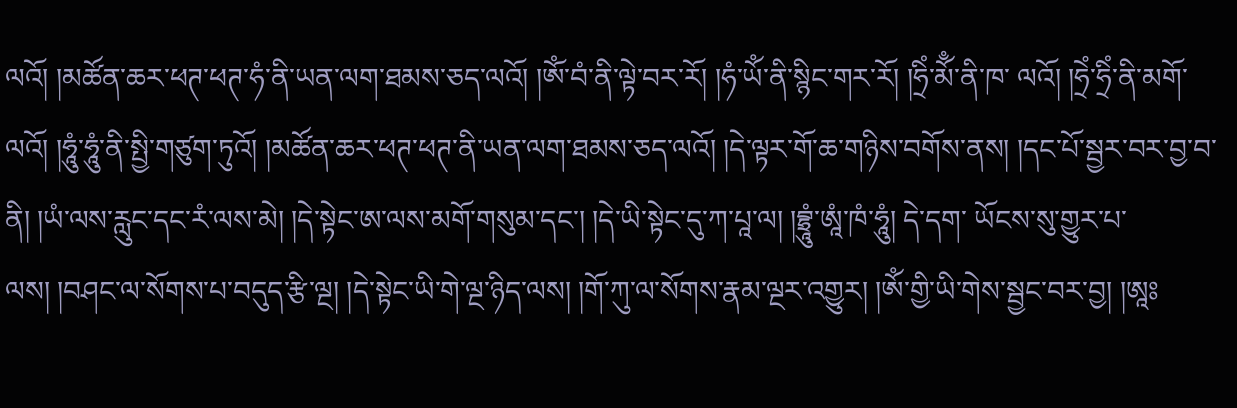ལའོ། །མཚོན་ཆར་ཕཊ་ཕཊ་ཧཾ་ནི་ཡན་ལག་ཐམས་ཅད་ལའོ། །ཨོཾ་བཾ་ནི་ལྟེ་བར་རོ། །ཧཾ་ཡོཾ་ནི་སྙིང་གར་རོ། །ཧྲིཾ་མོྃ་ནི་ཁ་ ལའོ། །ཧྲེཾ་ཧྲིཾ་ནི་མགོ་ལའོ། །ཧཱུཾ་ཧཱུཾ་ནི་སྤྱི་གཙུག་ཏུའོ། །མཚོན་ཆར་ཕཊ་ཕཊ་ནི་ཡན་ལག་ཐམས་ཅད་ལའོ། །དེ་ལྟར་གོ་ཆ་གཉིས་བགོས་ནས། །དང་པོ་སྦྱར་བར་བྱ་བ་ནི། །ཡཾ་ལས་རླུང་དང་རཾ་ལས་མེ། །དེ་སྟེང་ཨ་ལས་མགོ་གསུམ་དང་། །དེ་ཡི་སྟེང་དུ་ཀ་པཱ་ལ། །བྷྲཱུཾ་ཨཱཾ་ཁཾ་ཧཱུཾ། དེ་དག་ ཡོངས་སུ་གྱུར་པ་ལས། །བཤང་ལ་སོགས་པ་བདུད་རྩི་ལྔ། །དེ་སྟེང་ཡི་གེ་ལྔ་ཉིད་ལས། །གོ་ཀུ་ལ་སོགས་རྣམ་ལྔར་འགྱུར། །ཨོཾ་གྱི་ཡི་གེས་སྦྱང་བར་བྱ། །ཨཱཿ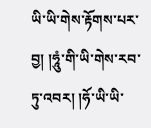ཡི་ཡི་གེས་རྟོགས་པར་བྱ། །ཧཱུཾ་གི་ཡི་གེས་རབ་ཏུ་འབར། །ཧོ་ཡི་ཡི་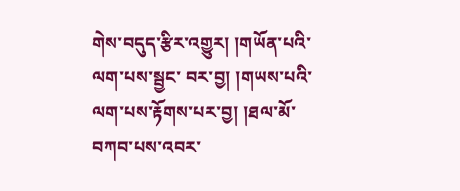གེས་བདུད་རྩིར་འགྱུར། །གཡོན་པའི་ལག་པས་སྦྱང་ བར་བྱ། །གཡས་པའི་ལག་པས་རྟོགས་པར་བྱ། །ཐལ་མོ་བཀབ་པས་འབར་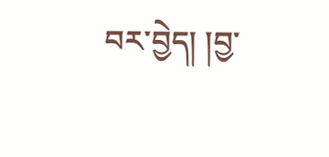བར་བྱེད། །བྱ་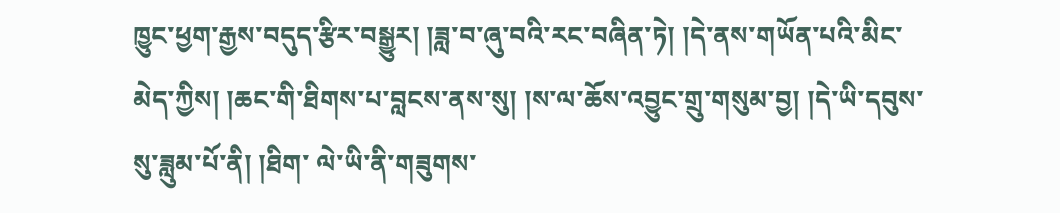ཁྱུང་ཕྱག་རྒྱས་བདུད་རྩིར་བསྒྱུར། །ཟླ་བ་ཞུ་བའི་རང་བཞིན་ཏེ། །དེ་ནས་གཡོན་པའི་མིང་མེད་ཀྱིས། །ཆང་གི་ཐིགས་པ་བླངས་ནས་སུ། །ས་ལ་ཆོས་འབྱུང་གྲུ་གསུམ་བྱ། །དེ་ཡི་དབུས་སུ་ཟླུམ་པོ་ནི། །ཐིག་ ལེ་ཡི་ནི་གཟུགས་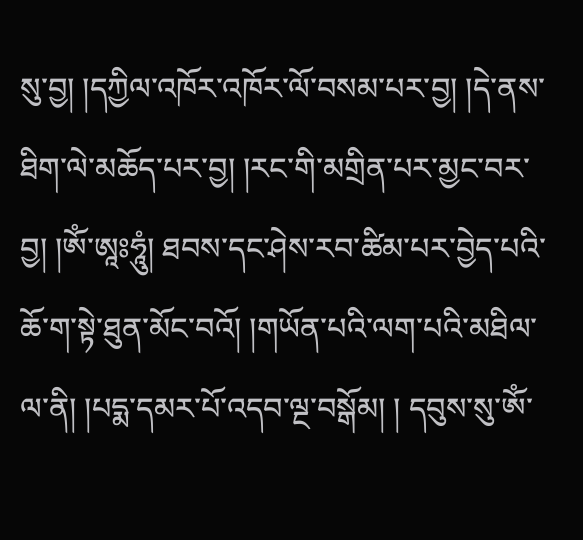སུ་བྱ། །དཀྱིལ་འཁོར་འཁོར་ལོ་བསམ་པར་བྱ། །དེ་ནས་ཐིག་ལེ་མཆོད་པར་བྱ། །རང་གི་མགྲིན་པར་མྱང་བར་བྱ། །ཨོཾ་ཨཱཿཧཱུཾ། ཐབས་དང་ཤེས་རབ་ཚིམ་པར་བྱེད་པའི་ཆོ་ག་སྟེ་ཐུན་མོང་བའོ། །གཡོན་པའི་ལག་པའི་མཐིལ་ལ་ནི། །པདྨ་དམར་པོ་འདབ་ལྔ་བསྒོམ། ། དབུས་སུ་ཨོཾ་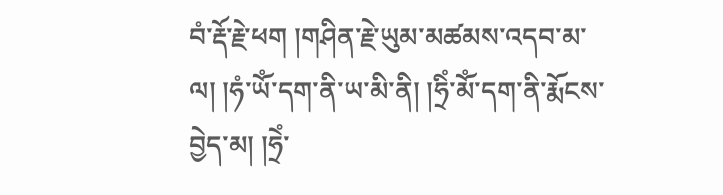བཾ་རྡོ་རྗེ་ཕག །གཤིན་རྗེ་ཡུམ་མཚམས་འདབ་མ་ལ། །ཧཾ་ཡོཾ་དག་ནི་ཡ་མི་ནི། །ཧྲིཾ་མོཾ་དག་ནི་རྨོངས་བྱེད་མ། །ཧྲེཾ་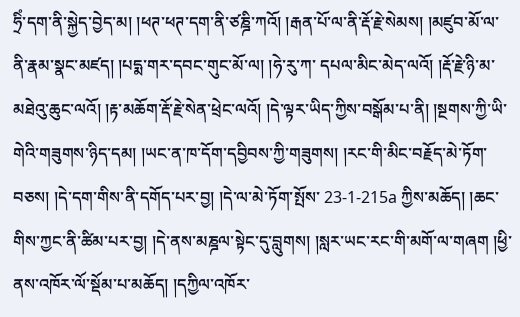ཧྲིཾ་དག་ནི་སྐྱེད་བྱེད་མ། །ཕཊ་ཕཊ་དག་ནི་ཙཎྜི་ཀའོ། །རྒན་པོ་ལ་ནི་རྡོ་རྗེ་སེམས། །མཛུབ་མོ་ལ་ནི་རྣམ་སྣང་མཛད། །པདྨ་གར་དབང་གུང་མོ་ལ། །ཧེ་རུ་ཀ་ དཔལ་མིང་མེད་ལའོ། །རྡོ་རྗེ་ཉི་མ་མཐེའུ་ཆུང་ལའོ། །རྟ་མཆོག་རྡོ་རྗེ་སེན་ཕྲེང་ལའོ། །དེ་ལྟར་ཡིད་ཀྱིས་བསྒོམ་པ་ནི། །སྔགས་ཀྱི་ཡི་གེའི་གཟུགས་ཉིད་དམ། །ཡང་ན་ཁ་དོག་དབྱིབས་ཀྱི་གཟུགས། །རང་གི་མིང་བརྗོད་མེ་ཏོག་བཅས། །དེ་དག་གིས་ནི་དགོད་པར་བྱ། །དེ་ལ་མེ་ཏོག་སྤོས་ 23-1-215a ཀྱིས་མཆོད། །ཆང་གིས་ཀྱང་ནི་ཚིམ་པར་བྱ། །དེ་ནས་མཎྜལ་སྟེང་དུ་བླུགས། །སླར་ཡང་རང་གི་མགོ་ལ་གཞག །ཕྱི་ནས་འཁོར་ལོ་སྡོམ་པ་མཆོད། །དཀྱིལ་འཁོར་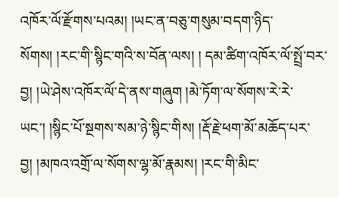འཁོར་ལོ་རྫོགས་པའམ། །ཡང་ན་བཅུ་གསུམ་བདག་ཉིད་སོགས། །རང་གི་སྙིང་གའི་ས་བོན་ལས། ། དམ་ཚིག་འཁོར་ལོ་སྤྲོ་བར་བྱ། །ཡེ་ཤེས་འཁོར་ལོ་དེ་ནས་གཞུག །མེ་ཏོག་ལ་སོགས་རེ་རེ་ཡང་། །སྙིང་པོ་སྔགས་སམ་ཉེ་སྙིང་གིས། །རྡོ་རྗེ་ཕག་མོ་མཆོད་པར་བྱ། །མཁའ་འགྲོ་ལ་སོགས་ལྷ་མོ་རྣམས། །རང་གི་མིང་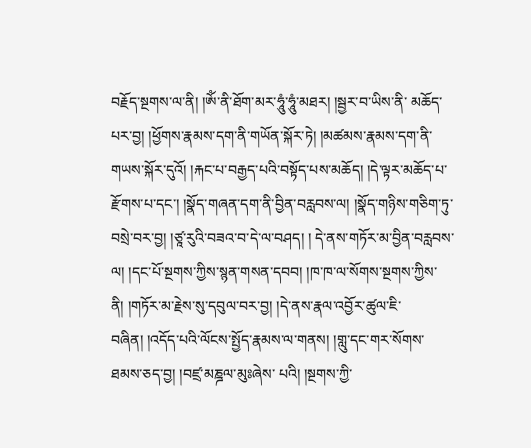བརྗོད་སྔགས་ལ་ནི། །ཨོཾ་ནི་ཐོག་མར་ཧཱུཾ་ཧཱུཾ་མཐར། །སྦྱར་བ་ཡིས་ནི་ མཆོད་པར་བྱ། །ཕྱོགས་རྣམས་དག་ནི་གཡོན་སྐོར་ཏེ། །མཚམས་རྣམས་དག་ནི་གཡས་སྐོར་དུའོ། །རྐང་པ་བརྒྱད་པའི་བསྟོད་པས་མཆོད། །དེ་ལྟར་མཆོད་པ་རྫོགས་པ་དང་། །སྣོད་གཞན་དག་ནི་བྱིན་བརླབས་ལ། །སྣོད་གཉིས་གཅིག་ཏུ་བསྲེ་བར་བྱ། །ཙཱ་རུའི་བཟའ་བ་དེ་ལ་བཤད། ། དེ་ནས་གཏོར་མ་བྱིན་བརླབས་ལ། །དང་པོ་སྔགས་ཀྱིས་སྙན་གསན་དབབ། །ཁ་ཁ་ལ་སོགས་སྔགས་ཀྱིས་ནི། །གཏོར་མ་རྗེས་སུ་དབུལ་བར་བྱ། །དེ་ནས་རྣལ་འབྱོར་ཚུལ་ཇི་བཞིན། །འདོད་པའི་ལོངས་སྤྱོད་རྣམས་ལ་གནས། །གླུ་དང་གར་སོགས་ཐམས་ཅད་བྱ། །བཛྲ་མཎྜལ་མུཿཞེས་ པའི། །སྔགས་ཀྱི་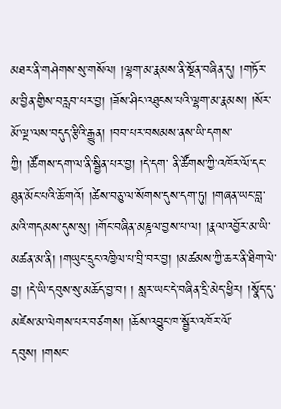མཐར་ནི་གཤེགས་སུ་གསོལ། །ལྷག་མ་རྣམས་ནི་སྔོན་བཞིན་དུ། །གཏོར་མ་བྱིན་གྱིས་བརླབ་པར་བྱ། །ཟོས་ཤིང་འཐུངས་པའི་ལྷག་མ་རྣམས། །སོར་མོ་ལྔ་ལས་བདུད་རྩིའི་རྒྱུན། །བབ་པར་བསམས་ནས་ཡི་དགས་ཀྱི། །ཚོགས་དག་ལ་ནི་སྦྱིན་པར་བྱ། །དེ་དག་ ནི་ཚོགས་ཀྱི་འཁོར་ལོ་དང་ཐུན་མོང་པའི་ཆོ་གའོ། །ཚེས་བཅུ་ལ་སོགས་དུས་དག་ཏུ། །གཞན་ཡང་བླ་མའི་གདམས་དུས་སུ། །གོང་བཞིན་མཎྜལ་བྱས་པ་ལ། །རྣལ་འབྱོར་མ་ཡི་མཚན་མ་ནི། །གཡུང་དྲུང་འཁྱིལ་པ་བྲི་བར་བྱ། །མཚམས་ཀྱི་ཆར་ནི་ཐིག་ལེ་བྱ། །དེ་ཡི་དབུས་སུ་མཆོད་བྱ་བ། ། སླར་ཡང་དེ་བཞིན་དྲི་མེད་ཕྱིར། །སྣོད་དུ་མཛེས་མ་ལེགས་པར་བཙགས། །ཆོས་འབྱུང་ཁ་སྦྱོར་འཁོར་ལོ་དབུས། །གསང་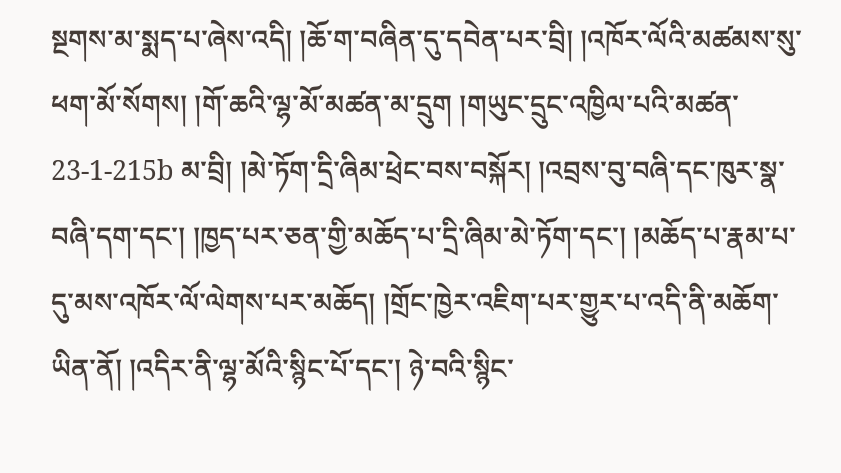སྔགས་མ་སྨད་པ་ཞེས་འདི། །ཆོ་ག་བཞིན་དུ་དབེན་པར་བྲི། །འཁོར་ལོའི་མཚམས་སུ་ཕག་མོ་སོགས། །གོ་ཆའི་ལྷ་མོ་མཚན་མ་དྲུག །གཡུང་དྲུང་འཁྱིལ་པའི་མཚན་ 23-1-215b མ་བྲི། །མེ་ཏོག་དྲི་ཞིམ་ཕྲེང་བས་བསྐོར། །འབྲས་བུ་བཞི་དང་ཁུར་སྣ་བཞི་དག་དང་། །ཁྱད་པར་ཅན་གྱི་མཆོད་པ་དྲི་ཞིམ་མེ་ཏོག་དང་། །མཆོད་པ་རྣམ་པ་དུ་མས་འཁོར་ལོ་ལེགས་པར་མཆོད། །གྲོང་ཁྱེར་འཇིག་པར་གྱུར་པ་འདི་ནི་མཆོག་ཡིན་ནོ། །འདིར་ནི་ལྷ་མོའི་སྙིང་པོ་དང་། ཉེ་བའི་སྙིང་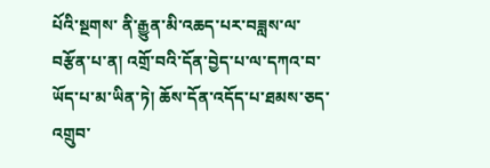པོའི་སྔགས་ ནི་རྒྱུན་མི་འཆད་པར་བཟླས་ལ་བརྩོན་པ་ན། འགྲོ་བའི་དོན་བྱེད་པ་ལ་དཀའ་བ་ཡོད་པ་མ་ཡིན་ཏེ། ཆོས་དོན་འདོད་པ་ཐམས་ཅད་འགྲུབ་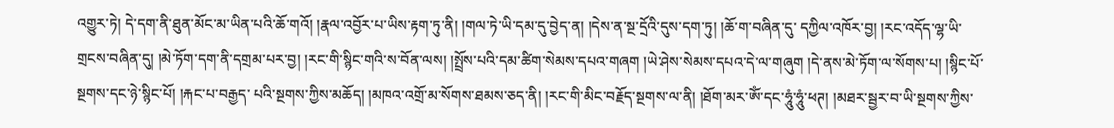འགྱུར་ཏེ། དེ་དག་ནི་ཐུན་མོང་མ་ཡིན་པའི་ཆོ་གའོ། །རྣལ་འབྱོར་པ་ཡིས་རྟག་ཏུ་ནི། །གལ་ཏེ་ཡི་དམ་དུ་བྱེད་ན། །དེས་ན་སྔ་དྲོའི་དུས་དག་ཏུ། །ཆོ་ག་བཞིན་དུ་ དཀྱིལ་འཁོར་བྱ། །རང་འདོད་ལྷ་ཡི་གྲངས་བཞིན་དུ། །མེ་ཏོག་དག་ནི་དགྲམ་པར་བྱ། །རང་གི་སྙིང་གའི་ས་བོན་ལས། །སྤྲོས་པའི་དམ་ཚིག་སེམས་དཔའ་གཞག །ཡེ་ཤེས་སེམས་དཔའ་དེ་ལ་གཞུག །དེ་ནས་མེ་ཏོག་ལ་སོགས་པ། །སྙིང་པོ་སྔགས་དང་ཉེ་སྙིང་པོ། །རྐང་པ་བརྒྱད་ པའི་སྔགས་ཀྱིས་མཆོད། །མཁའ་འགྲོ་མ་སོགས་ཐམས་ཅད་ནི། །རང་གི་མིང་བརྗོད་སྔགས་ལ་ནི། །ཐོག་མར་ཨོཾ་དང་ཧཱུཾ་ཧཱུཾ་ཕཊ། །མཐར་སྦྱར་བ་ཡི་སྔགས་ཀྱིས་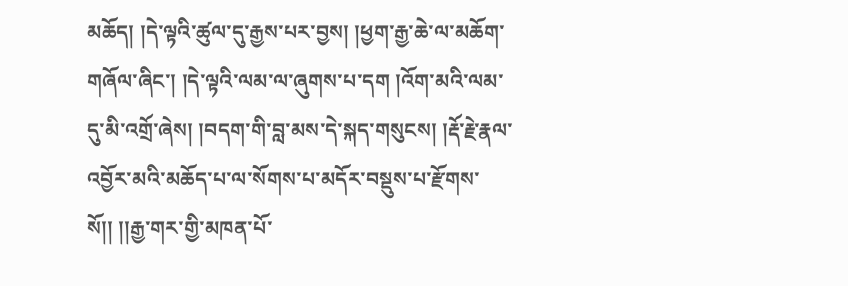མཆོད། །དེ་ལྟའི་ཚུལ་དུ་རྒྱས་པར་བྱས། །ཕྱག་རྒྱ་ཆེ་ལ་མཆོག་གཞོལ་ཞིང་། །དེ་ལྟའི་ལམ་ལ་ཞུགས་པ་དག །འོག་མའི་ལམ་ དུ་མི་འགྲོ་ཞེས། །བདག་གི་བླ་མས་དེ་སྐད་གསུངས། །རྡོ་རྗེ་རྣལ་འབྱོར་མའི་མཆོད་པ་ལ་སོགས་པ་མདོར་བསྡུས་པ་རྫོགས་སོ།། །།རྒྱ་གར་གྱི་མཁན་པོ་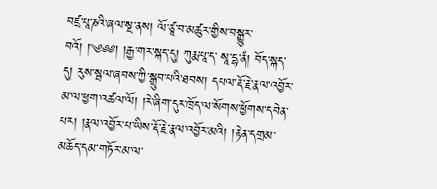བཛྲ་པཱ་ཎའི་ཞལ་སྔ་ནས། ལོ་ཙཱ་བ་མཚུར་གྱིས་བསྒྱུར་བའོ། །༄༅༅། །རྒྱ་གར་སྐད་དུ། ཀུརྨ་པཱ་ད་ སཱ་དྷ་ནཾ། བོད་སྐད་དུ། རུས་སྦལ་ཞབས་ཀྱི་སྒྲུབ་པའི་ཐབས། དཔལ་རྡོ་རྗེ་རྣལ་འབྱོར་མ་ལ་ཕྱག་འཚལ་ལོ། །རེ་ཞིག་དུར་ཁྲོད་ལ་སོགས་ཕྱོགས་དབེན་པར། །རྣལ་འབྱོར་པ་ཡིས་རྡོ་རྗེ་རྣལ་འབྱོར་མའི། །རྟེན་དགྲམ་མཆོད་དམ་གཏོར་མ་ལ་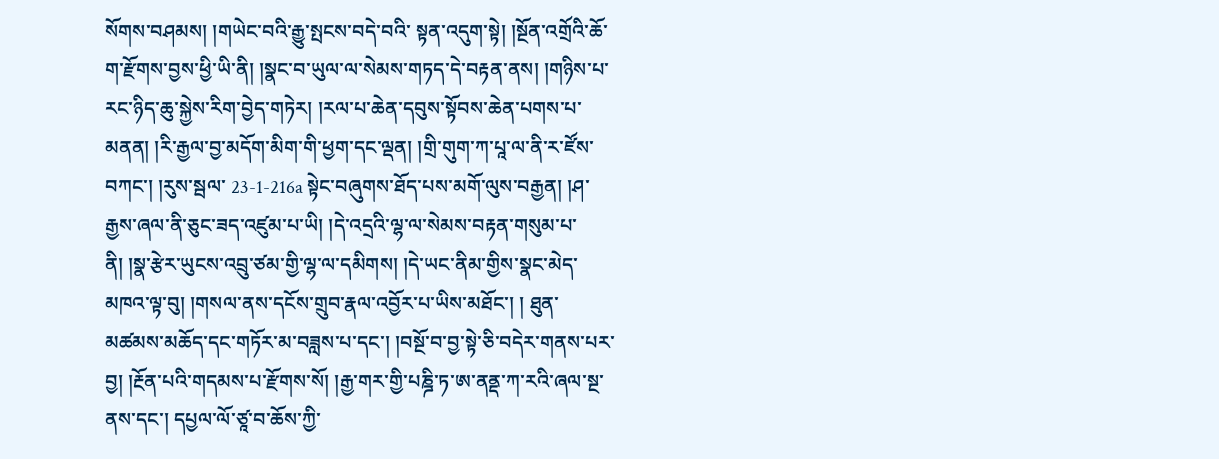སོགས་བཤམས། །གཡེང་བའི་རྒྱུ་སྤངས་བདེ་བའི་ སྟན་འདུག་སྟེ། །སྔོན་འགྲོའི་ཆོ་ག་རྫོགས་བྱས་ཕྱི་ཡི་ནི། །སྣང་བ་ཡུལ་ལ་སེམས་གཏད་དེ་བརྟན་ནས། །གཉིས་པ་རང་ཉིད་ཆུ་སྐྱེས་རིག་བྱེད་གཏེར། །རལ་པ་ཆེན་དབུས་སྟོབས་ཆེན་པགས་པ་མནན། །རི་རྒྱལ་བྱ་མདོག་མིག་གི་ཕྱག་དང་ལྡན། །གྲི་གུག་ཀ་པཱ་ལ་ནི་ར་ཛོས་བཀང་། །རུས་སྦལ་ 23-1-216a སྟེང་བཞུགས་ཐོད་པས་མགོ་ལུས་བརྒྱན། །ཤ་རྒྱས་ཞལ་ནི་ཅུང་ཟད་འཛུམ་པ་ཡི། །དེ་འདྲའི་ལྷ་ལ་སེམས་བརྟན་གསུམ་པ་ནི། །སྣ་རྩེར་ཡུངས་འབྲུ་ཙམ་གྱི་ལྷ་ལ་དམིགས། །དེ་ཡང་ནིམ་གྱིས་སྣང་མེད་མཁའ་ལྟ་བུ། །གསལ་ནས་དངོས་གྲུབ་རྣལ་འབྱོར་པ་ཡིས་མཐོང་། ། ཐུན་མཚམས་མཆོད་དང་གཏོར་མ་བཟླས་པ་དང་། །བསྔོ་བ་བྱ་སྟེ་ཅི་བདེར་གནས་པར་བྱ། །རྔོན་པའི་གདམས་པ་རྫོགས་སོ། །རྒྱ་གར་གྱི་པཎྜི་ཏ་ཨ་ནནྡ་ཀ་རའི་ཞལ་སྔ་ནས་དང་། དཔྱལ་ལོ་ཙཱ་བ་ཆོས་ཀྱི་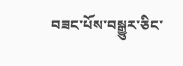བཟང་པོས་བསྒྱུར་ཅིང་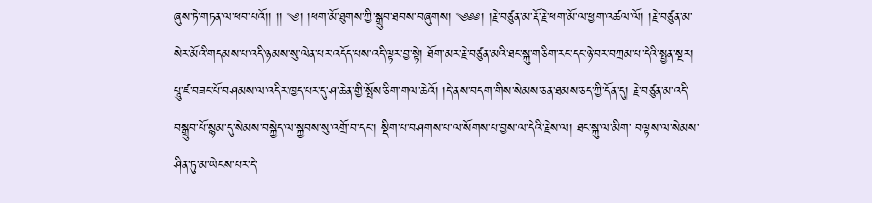ཞུས་ཏེ་གཏན་ལ་ཕབ་པའོ།། །། ༄། །ཕག་མོ་ཐུགས་ཀྱི་སྒྲུབ་ཐབས་བཞུགས། ༄༅༅། །རྗེ་བཙུན་མ་རྡོ་རྗེ་ཕག་མོ་ལ་ཕྱག་འཚལ་ལོ། །རྗེ་བཙུན་མ་སེར་མོའི་གདམས་པ་འདི་ཉམས་སུ་ལེན་པར་འདོད་པས་འདི་ལྟར་བྱ་སྟེ། ཐོག་མར་རྗེ་བཙུན་མའི་ཐང་སྐུ་གཅིག་རང་དང་ཉེ་བར་བཀྲམ་པ་དེའི་སྤྱན་སྔར། པཱུ་ཛ་བཟང་པོ་བཤམས་ལ་འདིར་ཁྱད་པར་དུ་ཤ་ཆེན་གྱི་སྤོས་ཅིག་གལ་ཆེའོ། །དེ་ནས་བདག་གིས་སེམས་ཅན་ཐམས་ཅད་ཀྱི་དོན་དུ། རྗེ་བཙུན་མ་འདི་བསྒྲུབ་པོ་སྙམ་དུ་སེམས་བསྐྱེད་ལ་སྐྱབས་སུ་འགྲོ་བ་དང་། སྡིག་པ་བཤགས་པ་ལ་སོགས་པ་བྱས་ལ་དེའི་རྗེས་ལ། ཐང་སྐུ་ལ་མིག་ བལྟས་ལ་སེམས་ཤིན་ཏུ་མ་ཡེངས་པར་དེ་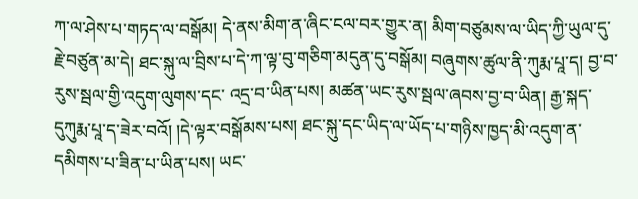ཀ་ལ་ཤེས་པ་གཏད་ལ་བསྒོམ། དེ་ནས་མིག་ན་ཞིང་ངལ་བར་གྱུར་ན། མིག་བཙུམས་ལ་ཡིད་ཀྱི་ཡུལ་དུ་རྗེ་བཙུན་མ་དེ། ཐང་སྐུ་ལ་བྲིས་པ་དེ་ཀ་ལྟ་བུ་གཅིག་མདུན་དུ་བསྒོམ། བཞུགས་ཚུལ་ནི་ཀུརྨ་པཱ་ད། བྱ་བ་རུས་སྦལ་གྱི་འདུག་ལུགས་དང་ འདྲ་བ་ཡིན་པས། མཚན་ཡང་རུས་སྦལ་ཞབས་བྱ་བ་ཡིན། རྒྱ་སྐད་དུཀུརྨ་པཱ་ད་ཟེར་བའོ། །དེ་ལྟར་བསྒོམས་པས། ཐང་སྐུ་དང་ཡིད་ལ་ཡོད་པ་གཉིས་ཁྱད་མི་འདུག་ན་དམིགས་པ་ཟིན་པ་ཡིན་པས། ཡང་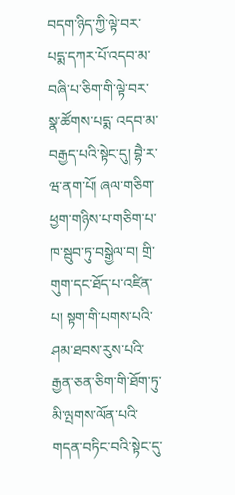བདག་ཉིད་ཀྱི་ལྟེ་བར་པདྨ་དཀར་པོ་འདབ་མ་བཞི་པ་ཅིག་གི་ལྟེ་བར་སྣ་ཚོགས་པདྨ་ འདབ་མ་བརྒྱད་པའི་སྟེང་དུ། བྷཻ་ར་ཝ་ནག་པོ། ཞལ་གཅིག་ཕྱག་གཉིས་པ་གཅིག་པ་ཁ་སྦུབ་ཏུ་བསྒྱེལ་བ། གྲི་གུག་དང་ཐོད་པ་འཛིན་པ། སྟག་གི་པགས་པའི་ཤམ་ཐབས་རུས་པའི་རྒྱན་ཅན་ཅིག་གི་ཐོག་ཏུ་མི་ལྤགས་ལོན་པའི་གདན་བཏིང་བའི་སྟེང་དུ་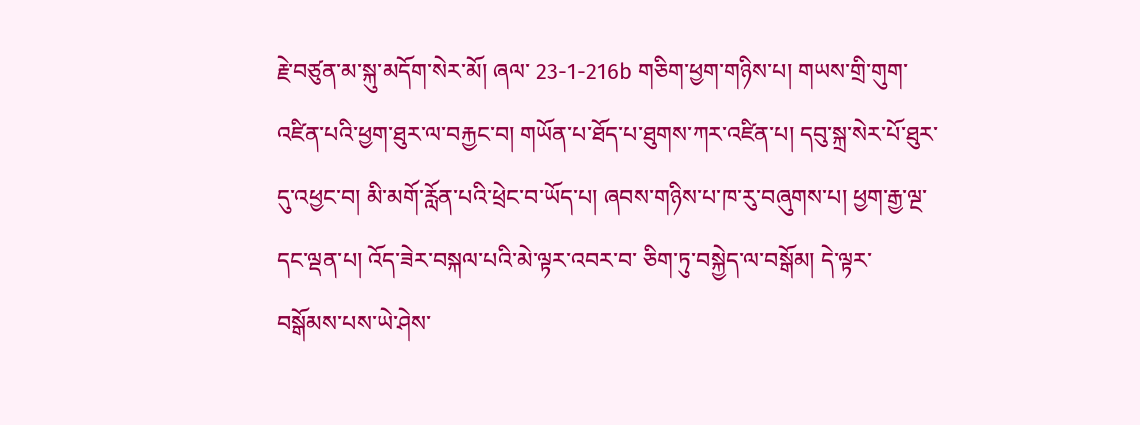རྗེ་བཙུན་མ་སྐུ་མདོག་སེར་མོ། ཞལ་ 23-1-216b གཅིག་ཕྱག་གཉིས་པ། གཡས་གྲི་གུག་འཛིན་པའི་ཕྱག་ཐུར་ལ་བརྐྱང་བ། གཡོན་པ་ཐོད་པ་ཐུགས་ཀར་འཛིན་པ། དབུ་སྐྲ་སེར་པོ་ཐུར་དུ་འཕྱང་བ། མི་མགོ་རློན་པའི་ཕྲེང་བ་ཡོད་པ། ཞབས་གཉིས་པ་ཁ་རུ་བཞུགས་པ། ཕྱག་རྒྱ་ལྔ་དང་ལྡན་པ། འོད་ཟེར་བསྐལ་པའི་མེ་ལྟར་འབར་བ་ ཅིག་ཏུ་བསྐྱེད་ལ་བསྒོམ། དེ་ལྟར་བསྒོམས་པས་ཡེ་ཤེས་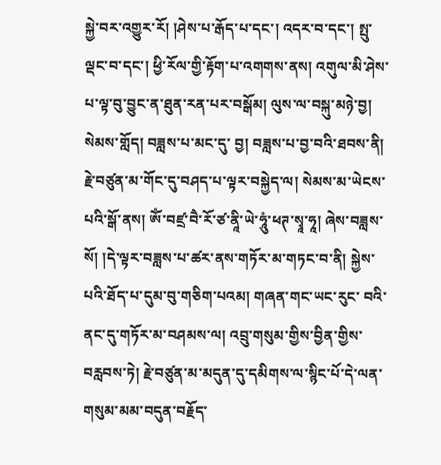སྐྱེ་བར་འགྱུར་རོ། །ཤེས་པ་རྒོད་པ་དང་། འདར་བ་དང་། སྤུ་ལྡང་བ་དང་། ཕྱི་རོལ་གྱི་རྟོག་པ་འགགས་ནས། འགུལ་མི་ཤེས་པ་ལྟ་བུ་བྱུང་ན་ཐུན་རན་པར་བསྒོམ། ལུས་ལ་བསྐུ་མཉེ་བྱ། སེམས་གློད། བཟླས་པ་མང་དུ་ བྱ། བཟླས་པ་བྱ་བའི་ཐབས་ནི། རྗེ་བཙུན་མ་གོང་དུ་བཤད་པ་ལྟར་བསྐྱེད་ལ། སེམས་མ་ཡེངས་པའི་སྒོ་ནས། ཨོཾ་བཛྲ་བཻ་རོ་ཙ་ནཱི་ཡེ་ཧཱུཾ་ཕཊ་སྭཱ་ཧཱ། ཞེས་བཟླས་སོ། །དེ་ལྟར་བཟླས་པ་ཚར་ནས་གཏོར་མ་གཏང་བ་ནི། སྐྱེས་པའི་ཐོད་པ་དུམ་བུ་གཅིག་པའམ། གཞན་གང་ཡང་རུང་ བའི་ནང་དུ་གཏོར་མ་བཤམས་ལ། འབྲུ་གསུམ་གྱིས་བྱིན་གྱིས་བརླབས་ཏེ། རྗེ་བཙུན་མ་མདུན་དུ་དམིགས་ལ་སྙིང་པོ་དེ་ལན་གསུམ་མམ་བདུན་བརྗོད་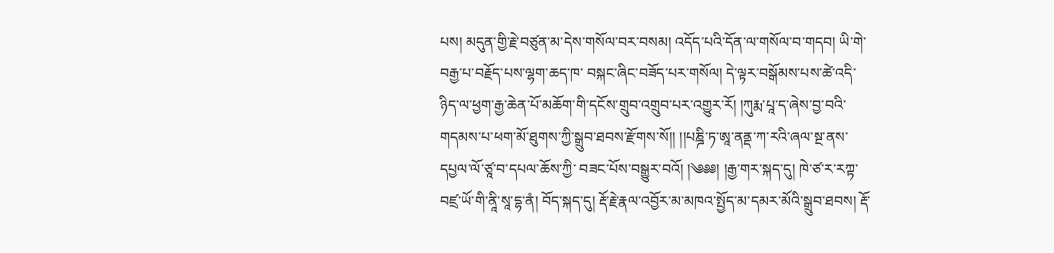པས། མདུན་གྱི་རྗེ་བཙུན་མ་དེས་གསོལ་བར་བསམ། འདོད་པའི་དོན་ལ་གསོལ་བ་གདབ། ཡི་གེ་བརྒྱ་པ་བརྗོད་པས་ལྷག་ཆད་ཁ་ བསྐང་ཞིང་བཟོད་པར་གསོལ། དེ་ལྟར་བསྒོམས་པས་ཚེ་འདི་ཉིད་ལ་ཕྱག་རྒྱ་ཆེན་པོ་མཆོག་གི་དངོས་གྲུབ་འགྲུབ་པར་འགྱུར་རོ། །ཀུརྨ་པཱ་ད་ཞེས་བྱ་བའི་གདམས་པ་ཕག་མོ་ཐུགས་ཀྱི་སྒྲུབ་ཐབས་རྫོགས་སོ།། །།པཎྜི་ཏ་ཨཱ་ནནྡ་ཀ་རའི་ཞལ་སྔ་ནས་དཔྱལ་ལོ་ཙཱ་བ་དཔལ་ཆོས་ཀྱི་ བཟང་པོས་བསྒྱུར་བའོ། །༄༅༅། །རྒྱ་གར་སྐད་དུ། ཁེ་ཙ་ར་རཀྟ་བཛྲ་ཡོ་གི་ནཱི་སཱ་དྷ་ནཾ། བོད་སྐད་དུ། རྡོ་རྗེ་རྣལ་འབྱོར་མ་མཁའ་སྤྱོད་མ་དམར་མོའི་སྒྲུབ་ཐབས། རྡོ་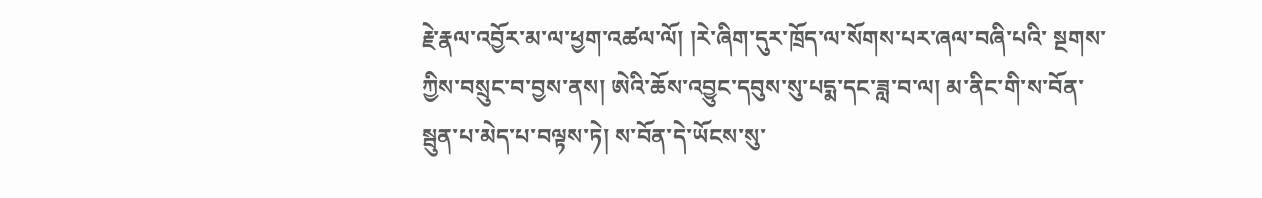རྗེ་རྣལ་འབྱོར་མ་ལ་ཕྱག་འཚལ་ལོ། །རེ་ཞིག་དུར་ཁྲོད་ལ་སོགས་པར་ཞལ་བཞི་པའི་ སྔགས་ཀྱིས་བསྲུང་བ་བྱས་ནས། ཨེའི་ཆོས་འབྱུང་དབུས་སུ་པདྨ་དང་ཟླ་བ་ལ། མ་ནིང་གི་ས་བོན་སྦུན་པ་མེད་པ་བལྟས་ཏེ། ས་བོན་དེ་ཡོངས་སུ་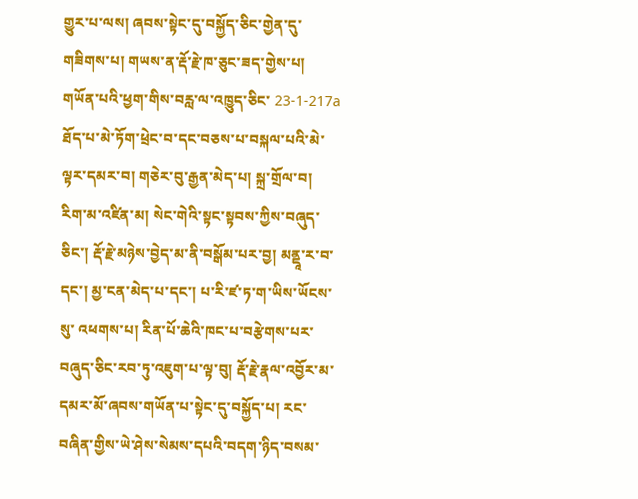གྱུར་པ་ལས། ཞབས་སྟེང་དུ་བསྐྱོད་ཅིང་གྱེན་དུ་གཟིགས་པ། གཡས་ན་རྡོ་རྗེ་ཁ་ཅུང་ཟད་གྱེས་པ། གཡོན་པའི་ཕྱག་གིས་བརླ་ལ་འཁྱུད་ཅིང་ 23-1-217a ཐོད་པ་མེ་ཏོག་ཕྲེང་བ་དང་བཅས་པ་བསྐལ་པའི་མེ་ལྟར་དམར་བ། གཅེར་བུ་རྒྱན་མེད་པ། སྐྲ་གྲོལ་བ། རིག་མ་འཛིན་མ། སེང་གེའི་སྟང་སྟབས་ཀྱིས་བཞུད་ཅིང་། རྡོ་རྗེ་མཉེས་བྱེད་མ་ནི་བསྒོམ་པར་བྱ། མནྡཱ་ར་བ་དང་། མྱ་ངན་མེད་པ་དང་། པ་རི་ཛ་ཏ་ག་ཡིས་ཡོངས་སུ་ འཕགས་པ། རིན་པོ་ཆེའི་ཁང་པ་བརྩེགས་པར་བཞུད་ཅིང་རབ་ཏུ་འཇུག་པ་ལྟ་བུ། རྡོ་རྗེ་རྣལ་འབྱོར་མ་དམར་མོ་ཞབས་གཡོན་པ་སྟེང་དུ་བསྐྱོད་པ། རང་བཞིན་གྱིས་ཡེ་ཤེས་སེམས་དཔའི་བདག་ཉིད་བསམ་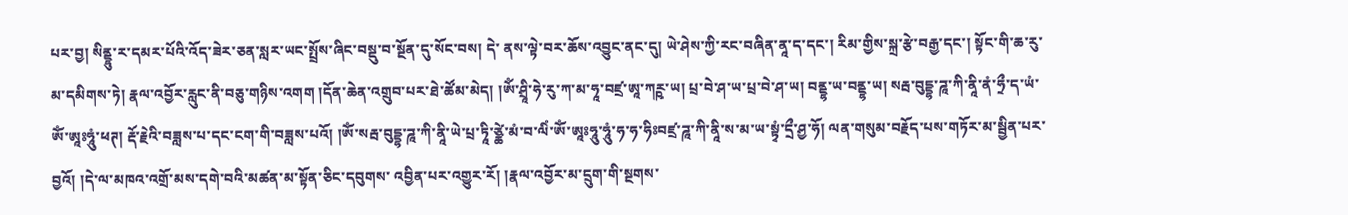པར་བྱ། སིནྡྷུ་ར་དམར་པོའི་འོད་ཟེར་ཅན་སླར་ཡང་སྤྲོས་ཞིང་བསྡུ་བ་སྔོན་དུ་སོང་བས། དེ་ ནས་ལྟེ་བར་ཆོས་འབྱུང་ནང་དུ། ཡེ་ཤེས་ཀྱི་རང་བཞིན་ནཱ་ད་དང་། རིམ་གྱིས་སྐྲ་རྩེ་བརྒྱ་དང་། སྟོང་གི་ཆ་རུ་མ་དམིགས་ཏེ། རྣལ་འབྱོར་རླུང་ནི་བཅུ་གཉིས་འགག །དོན་ཆེན་འགྲུབ་པར་ཐེ་ཚོམ་མེད། །ཨོཾ་ཤྲཱི་ཧེ་རུ་ཀ་མ་ཧཱ་བཛྲ་ཨཱ་ཀཪྵ་ཡ། པྲ་བེ་ཤ་ཡ་པྲ་བེ་ཤ་ཡ། བནྡྷ་ཡ་བནྡྷ་ཡ། སརྦ་བུདྡྷ་ཌཱ་ཀི་ནཱི་ནཾ་ཧྲྀ་ད་ཡཾ་ཨོཾ་ཨཱཿཧཱུཾ་ཕཊ། རྡོ་རྗེའི་བཟླས་པ་དང་ངག་གི་བཟླས་པའོ། །ཨོཾ་སརྦ་བུདྡྷ་ཌཱ་ཀི་ནཱི་ཡེ་པྲ་ཏཱི་ཙྪེ་མཾ་བ་ལིཾ་ཨོཾ་ཨཱཿཧཱུ་ཧཱུཾ་ཧ་ཧ་ཧིཿབཛྲ་ཌཱ་ཀི་ནཱི་ས་མ་ཡ་སྟྭཾ་དྲྀ་ཤྱ་ཧོ། ལན་གསུམ་བརྗོད་པས་གཏོར་མ་སྦྱིན་པར་བྱའོ། །དེ་ལ་མཁའ་འགྲོ་མས་དགེ་བའི་མཚན་མ་སྟོན་ཅིང་དབུགས་ འབྱིན་པར་འགྱུར་རོ། །རྣལ་འབྱོར་མ་དྲུག་གི་སྔགས་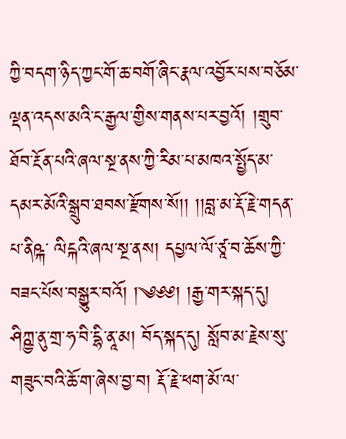ཀྱི་བདག་ཉིད་ཀྱང་གོ་ཆ་བགོ་ཞིང་རྣལ་འབྱོར་པས་བཅོམ་ལྡན་འདས་མའི་ང་རྒྱལ་གྱིས་གནས་པར་བྱའོ། །གྲུབ་ཐོབ་རྔོན་པའི་ཞལ་སྔ་ནས་ཀྱི་རིམ་པ་མཁའ་སྤྱོད་མ་དམར་མོའི་སྒྲུབ་ཐབས་རྫོགས་སོ།། །།བླ་མ་རྡོ་རྗེ་གདན་པ་ནིཥྐ་ ལིངྐའི་ཞལ་སྔ་ནས། དཔྱལ་ལོ་ཙཱ་བ་ཆོས་ཀྱི་བཟང་པོས་བསྒྱུར་བའོ། །༄༅༅། །རྒྱ་གར་སྐད་དུ། ཤིཀྵྱ་ནུ་གྲ་ཧ་བི་དྷི་ནཱ་མ། བོད་སྐད་དུ། སློབ་མ་རྗེས་སུ་གཟུང་བའི་ཆོ་ག་ཞེས་བྱ་བ། རྡོ་རྗེ་ཕག་མོ་ལ་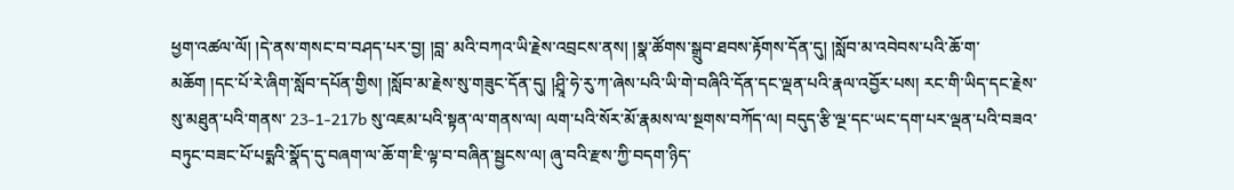ཕྱག་འཚལ་ལོ། །དེ་ནས་གསང་བ་བཤད་པར་བྱ། །བླ་ མའི་བཀའ་ཡི་རྗེས་འབྲངས་ནས། །སྣ་ཚོགས་སྒྲུབ་ཐབས་རྟོགས་དོན་དུ། །སློབ་མ་འབེབས་པའི་ཆོ་ག་མཆོག །དང་པོ་རེ་ཞིག་སློབ་དཔོན་གྱིས། །སློབ་མ་རྗེས་སུ་གཟུང་དོན་དུ། །ཤྲཱི་ཧེ་རུ་ཀ་ཞེས་པའི་ཡི་གེ་བཞིའི་དོན་དང་ལྡན་པའི་རྣལ་འབྱོར་པས། རང་གི་ཡིད་དང་རྗེས་སུ་མཐུན་པའི་གནས་ 23-1-217b སུ་འཇམ་པའི་སྟན་ལ་གནས་ལ། ལག་པའི་སོར་མོ་རྣམས་ལ་སྔགས་བཀོད་ལ། བདུད་རྩི་ལྔ་དང་ཡང་དག་པར་ལྡན་པའི་བཟའ་བཏུང་བཟང་པོ་པདྨའི་སྣོད་དུ་བཞག་ལ་ཆོ་ག་ཇི་ལྟ་བ་བཞིན་སྦྱངས་ལ། ཞུ་བའི་རྫས་ཀྱི་བདག་ཉིད་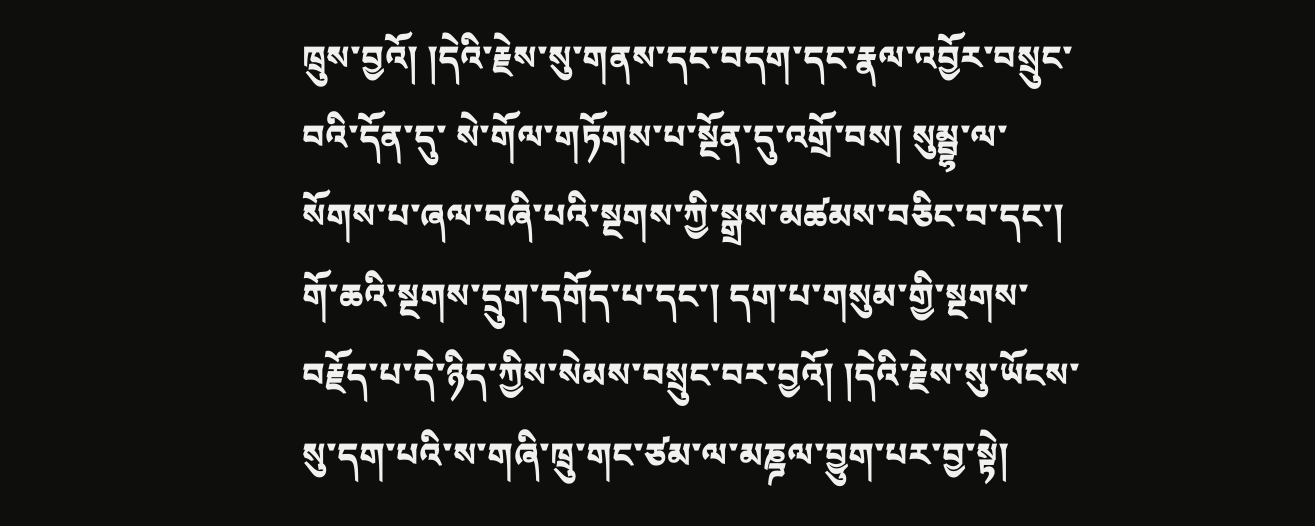ཁྲུས་བྱའོ། །དེའི་རྗེས་སུ་གནས་དང་བདག་དང་རྣལ་འབྱོར་བསྲུང་བའི་དོན་དུ་ སེ་གོལ་གཏོགས་པ་སྔོན་དུ་འགྲོ་བས། སུམྦྷ་ལ་སོགས་པ་ཞལ་བཞི་པའི་སྔགས་ཀྱི་སྒྲས་མཚམས་བཅིང་བ་དང་། གོ་ཆའི་སྔགས་དྲུག་དགོད་པ་དང་། དག་པ་གསུམ་གྱི་སྔགས་བརྗོད་པ་དེ་ཉིད་ཀྱིས་སེམས་བསྲུང་བར་བྱའོ། །དེའི་རྗེས་སུ་ཡོངས་སུ་དག་པའི་ས་གཞི་ཁྲུ་གང་ཙམ་ལ་མཎྜལ་བྱུག་པར་བྱ་སྟེ།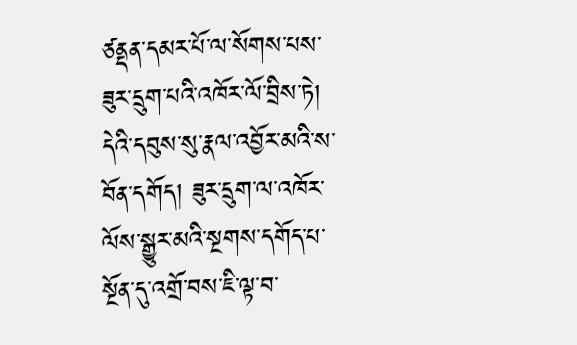ཙནྡན་དམར་པོ་ལ་སོགས་པས་ཟུར་དྲུག་པའི་འཁོར་ལོ་བྲིས་ཏེ། དེའི་དབུས་སུ་རྣལ་འབྱོར་མའི་ས་བོན་དགོད། ཟུར་དྲུག་ལ་འཁོར་ལོས་སྒྱུར་མའི་སྔགས་དགོད་པ་སྔོན་དུ་འགྲོ་བས་ཇི་ལྟ་བ་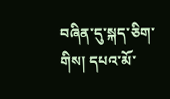བཞིན་དུ་སྐད་ཅིག་གིས། དཔའ་མོ་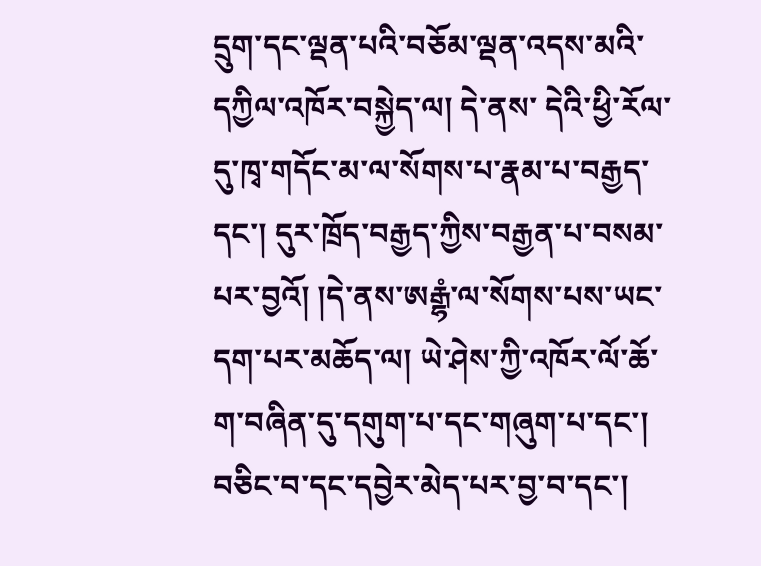དྲུག་དང་ལྡན་པའི་བཅོམ་ལྡན་འདས་མའི་དཀྱིལ་འཁོར་བསྐྱེད་ལ། དེ་ནས་ དེའི་ཕྱི་རོལ་དུ་ཁྭ་གདོང་མ་ལ་སོགས་པ་རྣམ་པ་བརྒྱད་དང་། དུར་ཁྲོད་བརྒྱད་ཀྱིས་བརྒྱན་པ་བསམ་པར་བྱའོ། །དེ་ནས་ཨརྒྷཾ་ལ་སོགས་པས་ཡང་དག་པར་མཆོད་ལ། ཡེ་ཤེས་ཀྱི་འཁོར་ལོ་ཆོ་ག་བཞིན་དུ་དགུག་པ་དང་གཞུག་པ་དང་། བཅིང་བ་དང་དབྱེར་མེད་པར་བྱ་བ་དང་།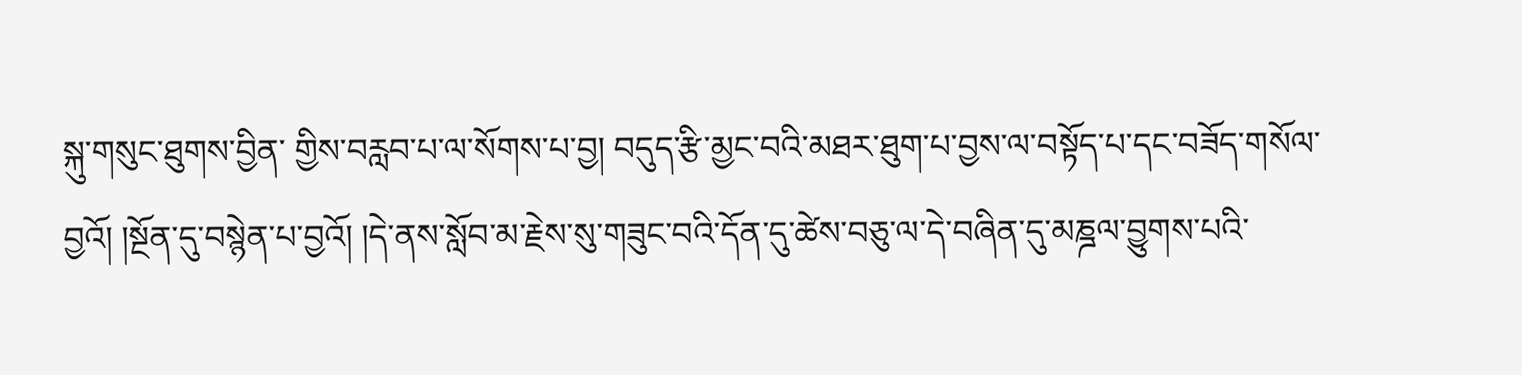སྐུ་གསུང་ཐུགས་བྱིན་ གྱིས་བརླབ་པ་ལ་སོགས་པ་བྱ། བདུད་རྩི་མྱང་བའི་མཐར་ཐུག་པ་བྱས་ལ་བསྟོད་པ་དང་བཟོད་གསོལ་བྱའོ། །སྔོན་དུ་བསྙེན་པ་བྱའོ། །དེ་ནས་སློབ་མ་རྗེས་སུ་གཟུང་བའི་དོན་དུ་ཚེས་བཅུ་ལ་དེ་བཞིན་དུ་མཎྜལ་བྱུགས་པའི་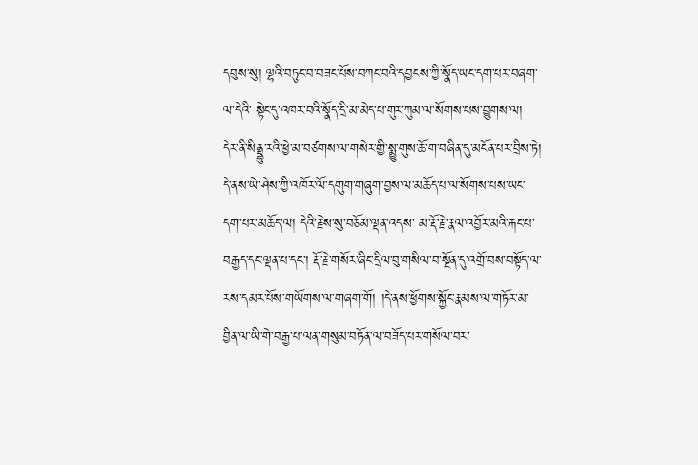དབུས་སུ། ལྷའི་བཏུང་བ་བཟང་པོས་བཀང་བའི་དབྱངས་ཀྱི་སྣོད་ཡང་དག་པར་བཞག་ལ་དེའི་ སྟེང་དུ་འཁར་བའི་སྣོད་དྲི་མ་མེད་པ་གུར་ཀུམ་ལ་སོགས་པས་བྱུགས་ལ། དེར་ནི་སིནྡྷུ་རའི་ཕྱེ་མ་བཙགས་ལ་གསེར་གྱི་སྨྱུ་གུས་ཆོ་ག་བཞིན་དུ་མངོན་པར་བྲིས་ཏེ། དེ་ནས་ཡེ་ཤེས་ཀྱི་འཁོར་ལོ་དགུག་གཞུག་བྱས་ལ་མཆོད་པ་ལ་སོགས་པས་ཡང་དག་པར་མཆོད་ལ། དེའི་རྗེས་སུ་བཅོམ་ལྡན་འདས་ མ་རྡོ་རྗེ་རྣལ་འབྱོར་མའི་རྐང་པ་བརྒྱད་དང་ལྡན་པ་དང་། རྡོ་རྗེ་གསོར་ཞིང་དྲིལ་བུ་གསིལ་བ་སྔོན་དུ་འགྲོ་བས་བསྟོད་ལ་རས་དམར་པོས་གཡོགས་ལ་གཞག་གོ། །དེ་ནས་ཕྱོགས་སྐྱོང་རྣམས་ལ་གཏོར་མ་བྱིན་ལ་ཡི་གེ་བརྒྱ་པ་ལན་གསུམ་བཏོན་ལ་བཟོད་པར་གསོལ་བར་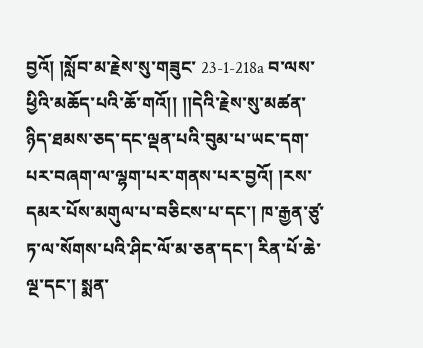བྱའོ། །སློབ་མ་རྗེས་སུ་གཟུང་ 23-1-218a བ་ལས་ཕྱིའི་མཆོད་པའི་ཆོ་གའོ།། །།དེའི་རྗེས་སུ་མཚན་ཉིད་ཐམས་ཅད་དང་ལྡན་པའི་བུམ་པ་ཡང་དག་པར་བཞག་ལ་ལྷག་པར་གནས་པར་བྱའོ། །རས་དམར་པོས་མགུལ་པ་བཅིངས་པ་དང་། ཁ་རྒྱན་ཙུ་ཏ་ལ་སོགས་པའི་ཤིང་ལོ་མ་ཅན་དང་། རིན་པོ་ཆེ་ལྔ་དང་། སྨན་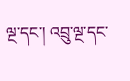ལྔ་དང་། འབྲུ་ལྔ་དང་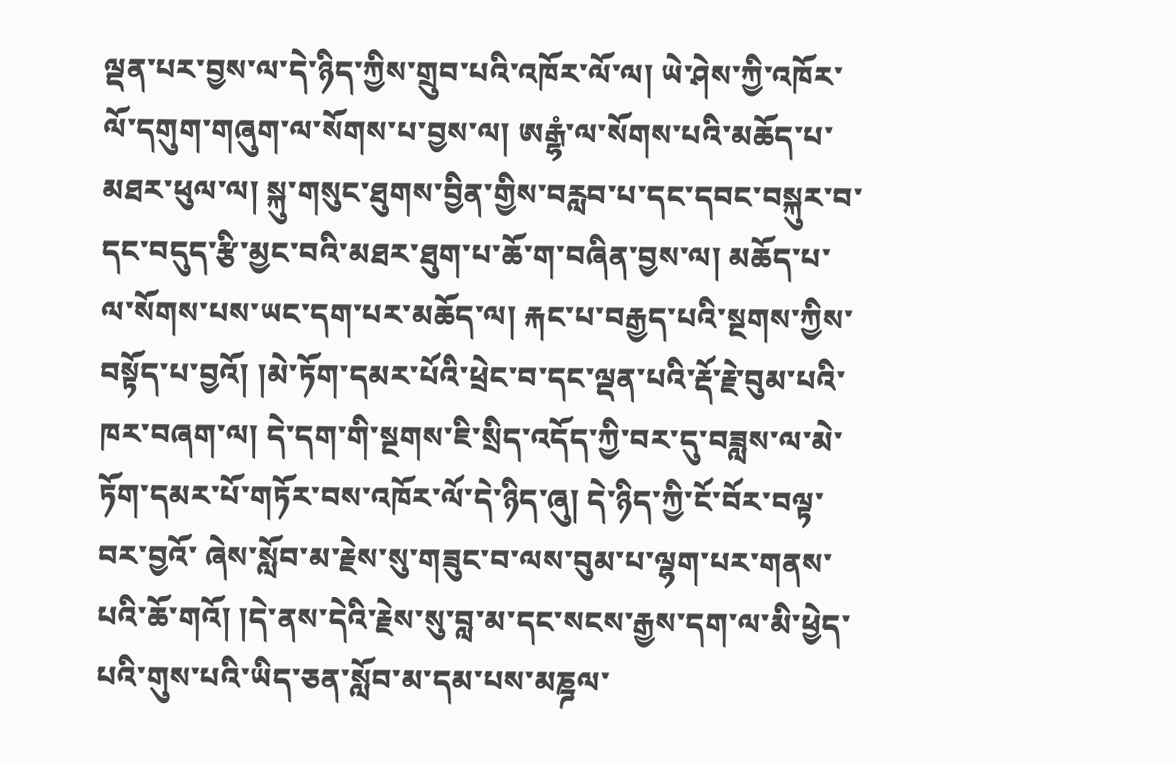ལྡན་པར་བྱས་ལ་དེ་ཉིད་ཀྱིས་གྲུབ་པའི་འཁོར་ལོ་ལ། ཡེ་ཤེས་ཀྱི་འཁོར་ལོ་དགུག་གཞུག་ལ་སོགས་པ་བྱས་ལ། ཨརྒྷཾ་ལ་སོགས་པའི་མཆོད་པ་མཐར་ཕུལ་ལ། སྐུ་གསུང་ཐུགས་བྱིན་གྱིས་བརླབ་པ་དང་དབང་བསྐུར་བ་དང་བདུད་རྩི་མྱང་བའི་མཐར་ཐུག་པ་ཆོ་ག་བཞིན་བྱས་ལ། མཆོད་པ་ ལ་སོགས་པས་ཡང་དག་པར་མཆོད་ལ། རྐང་པ་བརྒྱད་པའི་སྔགས་ཀྱིས་བསྟོད་པ་བྱའོ། །མེ་ཏོག་དམར་པོའི་ཕྲེང་བ་དང་ལྡན་པའི་རྡོ་རྗེ་བུམ་པའི་ཁར་བཞག་ལ། དེ་དག་གི་སྔགས་ཇི་སྲིད་འདོད་ཀྱི་བར་དུ་བཟླས་ལ་མེ་ཏོག་དམར་པོ་གཏོར་བས་འཁོར་ལོ་དེ་ཉིད་ཞུ། དེ་ཉིད་ཀྱི་ངོ་བོར་བལྟ་བར་བྱའོ་ ཞེས་སློབ་མ་རྗེས་སུ་གཟུང་བ་ལས་བུམ་པ་ལྷག་པར་གནས་པའི་ཆོ་གའོ། །དེ་ནས་དེའི་རྗེས་སུ་བླ་མ་དང་སངས་རྒྱས་དག་ལ་མི་ཕྱེད་པའི་གུས་པའི་ཡིད་ཅན་སློབ་མ་དམ་པས་མཎྜལ་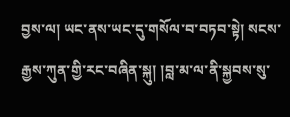བྱས་ལ། ཡང་ནས་ཡང་དུ་གསོལ་བ་བཏབ་སྟེ། སངས་རྒྱས་ཀུན་གྱི་རང་བཞིན་སྐུ། །བླ་མ་ལ་ནི་སྐྱབས་སུ་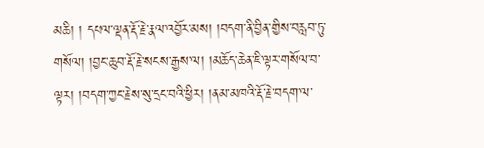མཆི། ། དཔལ་ལྡན་རྡོ་རྗེ་རྣལ་འབྱོར་མས། །བདག་ནི་བྱིན་གྱིས་བརླབ་ཏུ་གསོལ། །བྱང་ཆུབ་རྡོ་རྗེ་སངས་རྒྱས་ལ། །མཆོད་ཆེན་ཇི་ལྟར་གསོལ་བ་ལྟར། །བདག་ཀྱང་རྗེས་སུ་དྲང་བའི་ཕྱིར། །ནམ་མཁའི་རྡོ་རྗེ་བདག་ལ་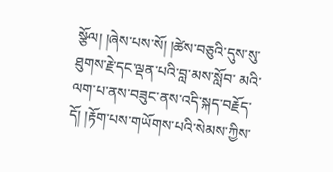སྩོལ། །ཞེས་པས་སོ། །ཚེས་བཅུའི་དུས་སུ་ཐུགས་རྗེ་དང་ལྡན་པའི་བླ་མས་སློབ་ མའི་ལག་པ་ནས་བཟུང་ནས་འདི་སྐད་བརྗོད་དོ། །རྟོག་པས་གཡོགས་པའི་སེམས་ཀྱིས་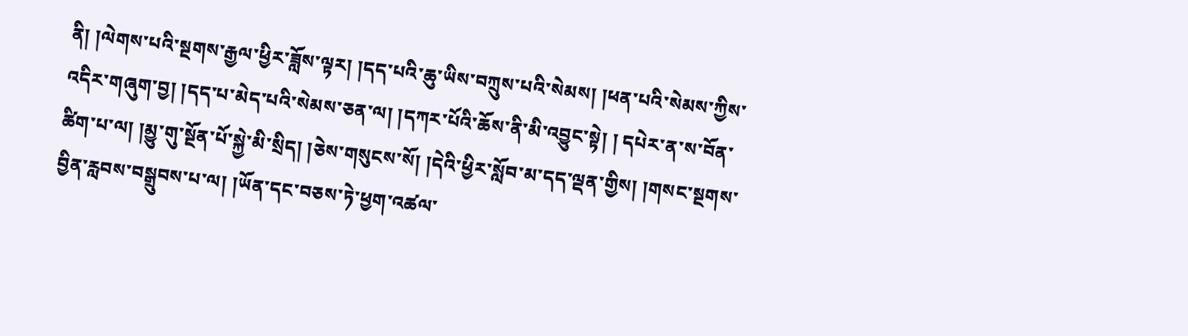ནི། །ལེགས་པའི་སྔགས་རྒྱལ་ཕྱིར་ཟློས་ལྟར། །དད་པའི་ཆུ་ཡིས་བཀྲུས་པའི་སེམས། །ཕན་པའི་སེམས་ཀྱིས་འདིར་གཞུག་བྱ། །དད་པ་མེད་པའི་སེམས་ཅན་ལ། །དཀར་པོའི་ཆོས་ནི་མི་འབྱུང་སྟེ། ། དཔེར་ན་ས་བོན་ཚིག་པ་ལ། །མྱུ་གུ་སྔོན་པོ་སྐྱེ་མི་སྲིད། །ཅེས་གསུངས་སོ། །དེའི་ཕྱིར་སློབ་མ་དད་ལྡན་གྱིས། །གསང་སྔགས་བྱིན་རླབས་བསྒྲུབས་པ་ལ། །ཡོན་དང་བཅས་ཏེ་ཕྱག་འཚལ་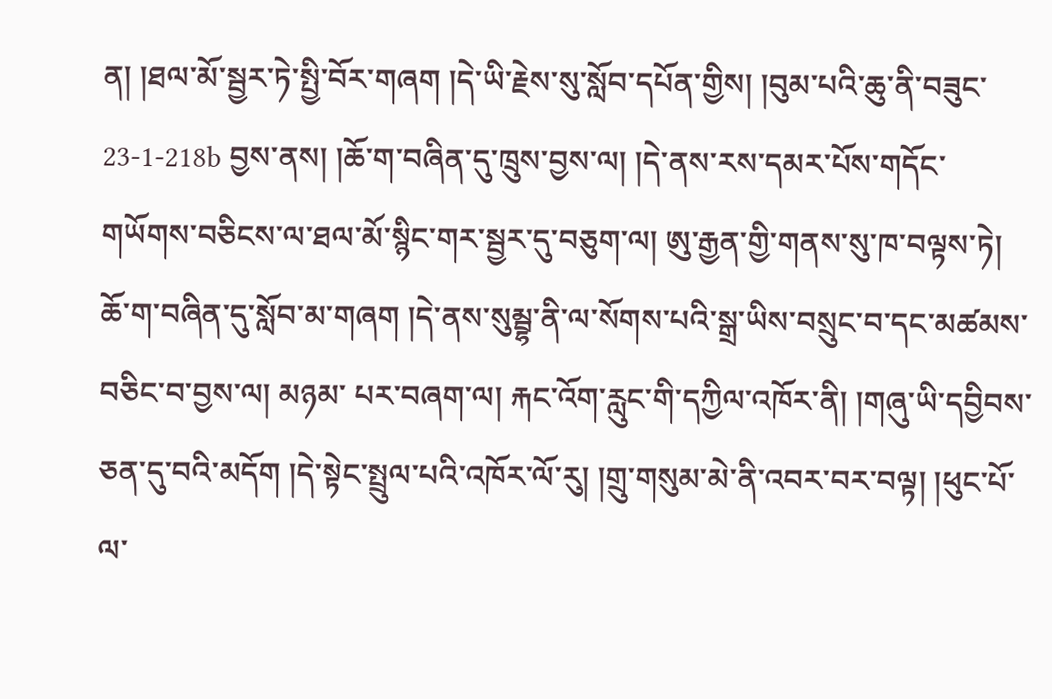ན། །ཐལ་མོ་སྦྱར་ཏེ་སྤྱི་བོར་གཞག །དེ་ཡི་རྗེས་སུ་སློབ་དཔོན་གྱིས། །བུམ་པའི་ཆུ་ནི་བཟུང་ 23-1-218b བྱས་ནས། །ཆོ་ག་བཞིན་དུ་ཁྲུས་བྱས་ལ། །དེ་ནས་རས་དམར་པོས་གདོང་གཡོགས་བཅིངས་ལ་ཐལ་མོ་སྙིང་གར་སྦྱར་དུ་བཅུག་ལ། ཨུ་རྒྱན་གྱི་གནས་སུ་ཁ་བལྟས་ཏེ། ཆོ་ག་བཞིན་དུ་སློབ་མ་གཞག །དེ་ནས་སུམྦྷ་ནི་ལ་སོགས་པའི་སྒྲ་ཡིས་བསྲུང་བ་དང་མཚམས་བཅིང་བ་བྱས་ལ། མཉམ་ པར་བཞག་ལ། རྐང་འོག་རླུང་གི་དཀྱིལ་འཁོར་ནི། །གཞུ་ཡི་དབྱིབས་ཅན་དུ་བའི་མདོག །དེ་སྟེང་སྤྲུལ་པའི་འཁོར་ལོ་རུ། །གྲུ་གསུམ་མེ་ནི་འབར་བར་བལྟ། །ཕུང་པོ་ལ་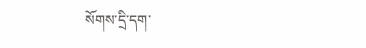སོགས་དྲི་དག་